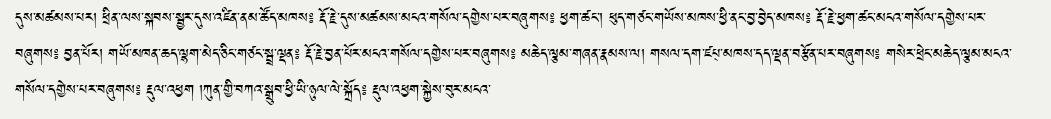དུས་མཚམས་པར། ཕྲིན་ལས་སྐབས་སྦྱར་དུས་འཛིན་ནམ་ཚོད་མཁས༔ རྡོ་རྗེ་དུས་མཚམས་མངའ་གསོལ་དགྱེས་པར་བཞུགས༔ ཕྱག་ཚང་། ཕུད་གཙང་གཡོས་མཁས་ཕྱི་ནང་བྱ་བྱེད་མཁས༔ རྡོ་རྗེ་ཕྱག་ཚང་མངའ་གསོལ་དགྱེས་པར་བཞུགས༔ བྱན་པོར། གཡོ་མཁན་ཆད་ལྷག་མེད་ཅིང་གཙང་སྦྲ་ལྡན༔ རྡོ་རྗེ་བྱན་པོར་མངའ་གསོལ་དགྱེས་པར་བཞུགས༔ མཆེད་ལྕམ་གཞན་རྣམས་ལ། གསལ་དག་ཛཔ྄་མཁས་དད་ལྡན་བརྩོན་པར་བཞུགས༔ གསེར་ཕྲེང་མཆེད་ལྕམ་མངའ་གསོལ་དགྱེས་པར་བཞུགས༔ རྡུལ་འཕྱག །ཀུན་གྱི་བཀའ་སྒྲུབ་ཕྱི་ཡི་ཉུལ་ལེ་སྐྲོད༔ རྡུལ་འཕྱག་སྐྱེས་བུར་མངའ་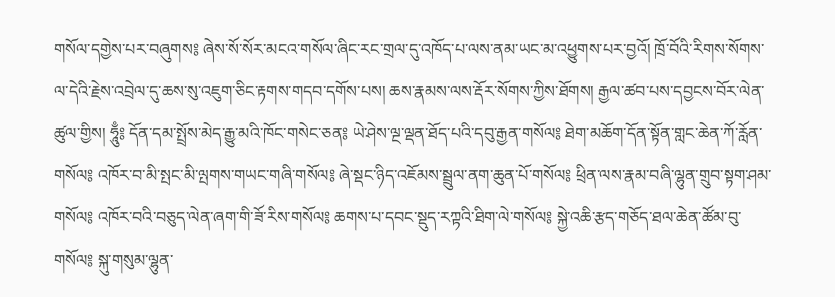གསོལ་དགྱེས་པར་བཞུགས༔ ཞེས་སོ་སོར་མངའ་གསོལ་ཞིང་རང་གྲལ་དུ་འཁོད་པ་ལས་ནམ་ཡང་མ་འཕྱུགས་པར་བྱའོ། ཁྲོ་བོའི་རིགས་སོགས་ལ་དེའི་རྗེས་འབྲེལ་དུ་ཆས་སུ་འཇུག་ཅིང་རྟགས་གདབ་དགོས་པས། ཆས་རྣམས་ལས་རྡོར་སོགས་ཀྱིས་ཐོགས། རྒྱལ་ཚབ་པས་དབྱངས་བོར་ལེན་ཚུལ་གྱིས། ཧཱུྃ༔ དོན་དམ་སྤྲོས་མེད་རྒྱུ་མའི་ཁོང་གསེང་ཅན༔ ཡེ་ཤེས་ལྔ་ལྡན་ཐོད་པའི་དབུ་རྒྱན་གསོལ༔ ཐེག་མཆོག་དོན་སྟོན་གླང་ཆེན་ཀོ་རློན་གསོལ༔ འཁོར་བ་མི་སྤང་མི་ལྤགས་གཡང་གཞི་གསོལ༔ ཞེ་སྡང་ཉིད་འཇོམས་སྦྲུལ་ནག་ཆུན་པོ་གསོལ༔ ཕྲིན་ལས་རྣམ་བཞི་ལྷུན་གྲུབ་སྟག་ཤམ་གསོལ༔ འཁོར་བའི་བཅུད་ལེན་ཞག་གི་ཟོ་རིས་གསོལ༔ ཆགས་པ་དབང་སྡུད་རཀྟའི་ཐིག་ལེ་གསོལ༔ སྐྱེ་འཆི་རྩད་གཅོད་ཐལ་ཆེན་ཚོམ་བུ་གསོལ༔ སྐུ་གསུམ་ལྷུན་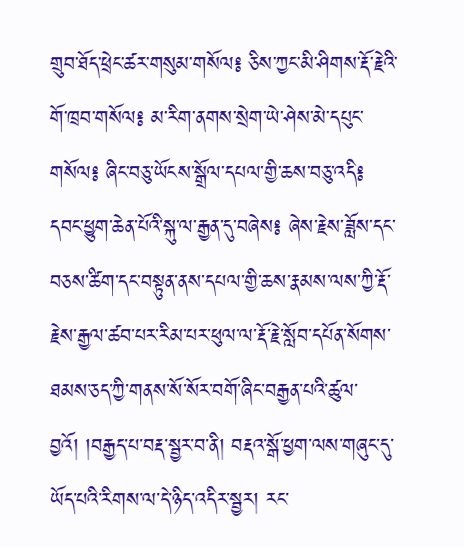གྲུབ་ཐོད་ཕྲེང་ཚར་གསུམ་གསོལ༔ ཅིས་ཀྱང་མི་ཤིགས་རྡོ་རྗེའི་གོ་ཁྲབ་གསོལ༔ མ་རིག་ནགས་སྲེག་ཡེ་ཤེས་མེ་དཔུང་གསོལ༔ ཞིང་བཅུ་ཡོངས་སྒྲོལ་དཔལ་གྱི་ཆས་བཅུ་འདི༔ དབང་ཕྱུག་ཆེན་པོའི་སྐུ་ལ་རྒྱན་དུ་བཞེས༔ ཞེས་རྗེས་ཟློས་དང་བཅས་ཚིག་དང་བསྟུན་ནས་དཔལ་གྱི་ཆས་རྣམས་ལས་ཀྱི་རྡོ་རྗེས་རྒྱལ་ཚབ་པར་རིམ་པར་ཕུལ་ལ་རྡོ་རྗེ་སློབ་དཔོན་སོགས་ཐམས་ཅད་ཀྱི་གནས་སོ་སོར་བགོ་ཞིང་བརྒྱན་པའི་ཚུལ་བྱའོ། །བརྒྱད་པ་བརྡ་སྦྱར་བ་ནི། བརྡའ་སྒོ་ཕྱག་ལས་གཞུང་དུ་ཡོད་པའི་རིགས་ལ་དེ་ཉིད་འདིར་སྦྱར། རང་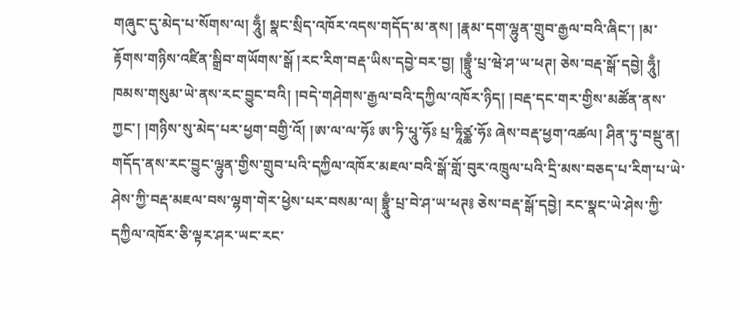གཞུང་དུ་མེད་པ་སོགས་ལ། ཧཱུྃ། སྣང་སྲིད་འཁོར་འདས་གདོད་མ་ནས། །རྣམ་དག་ལྷུན་གྲུབ་རྒྱལ་བའི་ཞིང་། །མ་རྟོགས་གཉིས་འཛིན་སྒྲིབ་གཡོགས་སྒོ །རང་རིག་བརྡ་ཡིས་དབྱེ་བར་བྱ། །བྷྲཱུྃ་པྲ་ཝེ་ཤ་ཡ་ཕཊ། ཅེས་བརྡ་སྒོ་དབྱེ། ཧཱུྃ། ཁམས་གསུམ་ཡེ་ནས་རང་བྱུང་བའི། །བདེ་གཤེགས་རྒྱལ་བའི་དཀྱིལ་འཁོར་ཉིད། །བརྡ་དང་གར་གྱིས་མཚོན་ནས་ཀྱང་། །གཉིས་སུ་མེད་པར་ཕྱག་བགྱི་འོ། །ཨ་ལ་ལ་ཧོཿ ཨ་ཏི་པཱུ་ཧོཿ པྲ་ཏཱིཙྪ་ཧོཿ ཞེས་བརྡ་ཕྱག་འཚལ། ཤིན་ཏུ་བསྡུ་ན། གདོད་ནས་རང་བྱུང་ལྷུན་གྱིས་གྲུབ་པའི་དཀྱིལ་འཁོར་མཇལ་བའི་སྒོ་གློ་བུར་འཁྲུལ་པའི་དྲི་མས་བཅད་པ་རིག་པ་ཡེ་ཤེས་ཀྱི་བརྡ་མཇལ་བས་ལྷག་གེར་ཕྱེས་པར་བསམ་ལ། བྷྲཱུྃ་པྲ་བེ་ཤ་ཡ་ཕཊ༔ ཅེས་བརྡ་སྒོ་དབྱེ། རང་སྣང་ཡེ་ཤེས་ཀྱི་དཀྱིལ་འཁོར་ཅི་ལྟར་ཤར་ཡང་རང་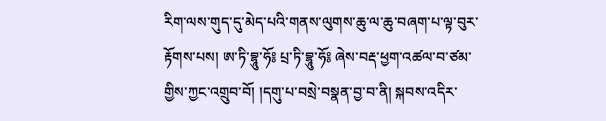རིག་ལས་གུད་དུ་མེད་པའི་གནས་ལུགས་ཆུ་ལ་ཆུ་བཞག་པ་ལྟ་བུར་རྟོགས་པས། ཨ་ཏི་བྷཱུ་ཧོ༔ པྲ་ཏི་བྷཱུ་ཧོ༔ ཞེས་བརྡ་ཕྱག་འཚལ་བ་ཙམ་གྱིས་ཀྱང་འགྲུབ་བོ། །དགུ་པ་བསྲེ་བསྣན་བྱ་བ་ནི། སྐབས་འདིར་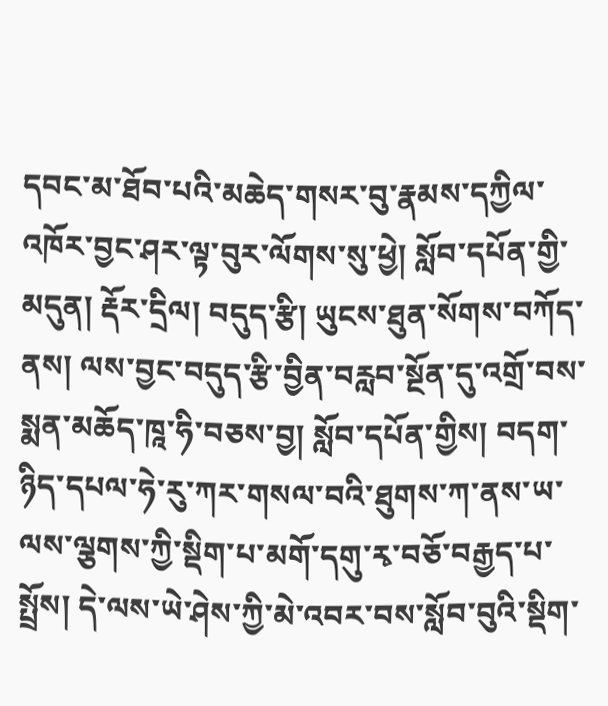དབང་མ་ཐོབ་པའི་མཆེད་གསར་བུ་རྣམས་དཀྱིལ་འཁོར་བྱང་ཤར་ལྟ་བུར་ལོགས་སུ་ཕྱེ། སློབ་དཔོན་གྱི་མདུན། རྡོར་དྲིལ། བདུད་རྩི། ཡུངས་ཐུན་སོགས་བཀོད་ནས། ལས་བྱང་བདུད་རྩི་བྱིན་བརླབ་སྔོན་དུ་འགྲོ་བས་སྨན་མཆོད་ཁཱ་ཧི་བཅས་བྱ། སློབ་དཔོན་གྱིས། བདག་ཉིད་དཔལ་ཧེ་རུ་ཀར་གསལ་བའི་ཐུགས་ཀ་ནས་ཡ་ལས་ལྕགས་ཀྱི་སྡིག་པ་མགོ་དགུ་རྭ་བཅོ་བརྒྱད་པ་སྤྲོས། དེ་ལས་ཡེ་ཤེས་ཀྱི་མེ་འབར་བས་སློབ་བུའི་སྡིག་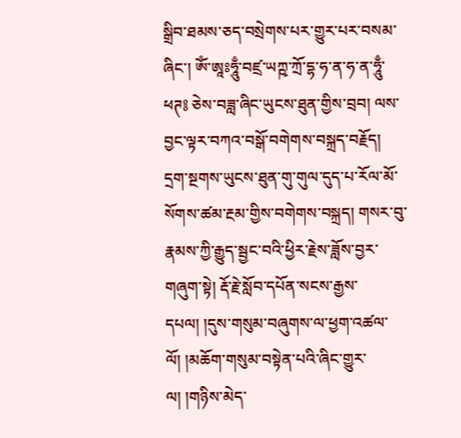སྒྲིབ་ཐམས་ཅད་བསྲེགས་པར་གྱུར་པར་བསམ་ཞིང་། ཨོཾ་ཨཱཿཧཱུྃ་བཛྲ་ཡཀྵ་ཀྲོ་དྷ་ཧ་ན་ཧ་ན་ཧཱུྃ་ཕཊ༔ ཅེས་བཟླ་ཞིང་ཡུངས་ཐུན་གྱིས་བྲབ། ལས་བྱང་ལྟར་བཀའ་བསྒོ་བགེགས་བསྐྲད་བརྗོད། དྲག་སྔགས་ཡུངས་ཐུན་གུ་གུལ་དུད་པ་རོལ་མོ་སོགས་ཚམ་རྔམ་གྱིས་བགེགས་བསྐྲད། གསར་བུ་རྣམས་ཀྱི་རྒྱུད་སྦྱང་བའི་ཕྱིར་རྗེས་ཟློས་བྱར་གཞུག་སྟེ། རྡོ་རྗེ་སློབ་དཔོན་སངས་རྒྱས་དཔལ། །དུས་གསུམ་བཞུགས་ལ་ཕྱག་འཚལ་ལོ། །མཆོག་གསུམ་བསྟེན་པའི་ཞིང་གྱུར་ལ། །གཉིས་མེད་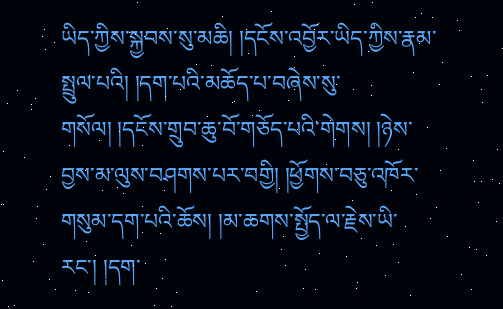ཡིད་ཀྱིས་སྐྱབས་སུ་མཆི། །དངོས་འབྱོར་ཡིད་ཀྱིས་རྣམ་སྤྲུལ་པའི། །དག་པའི་མཆོད་པ་བཞེས་སུ་གསོལ། །དངོས་གྲུབ་ཆུ་བོ་གཅོད་པའི་གེགས། །ཉེས་བྱས་མ་ལུས་བཤགས་པར་བགྱི། །ཕྱོགས་བཅུ་འཁོར་གསུམ་དག་པའི་ཆོས། །མ་ཆགས་སྤྱོད་ལ་རྗེས་ཡི་རང་། །དག་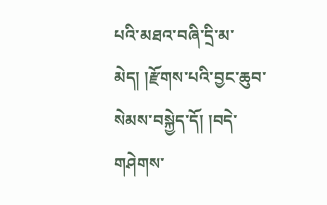པའི་མཐའ་བཞི་དྲི་མ་མེད། །རྫོགས་པའི་བྱང་ཆུབ་སེམས་བསྐྱེད་དོ། །བདེ་གཤེགས་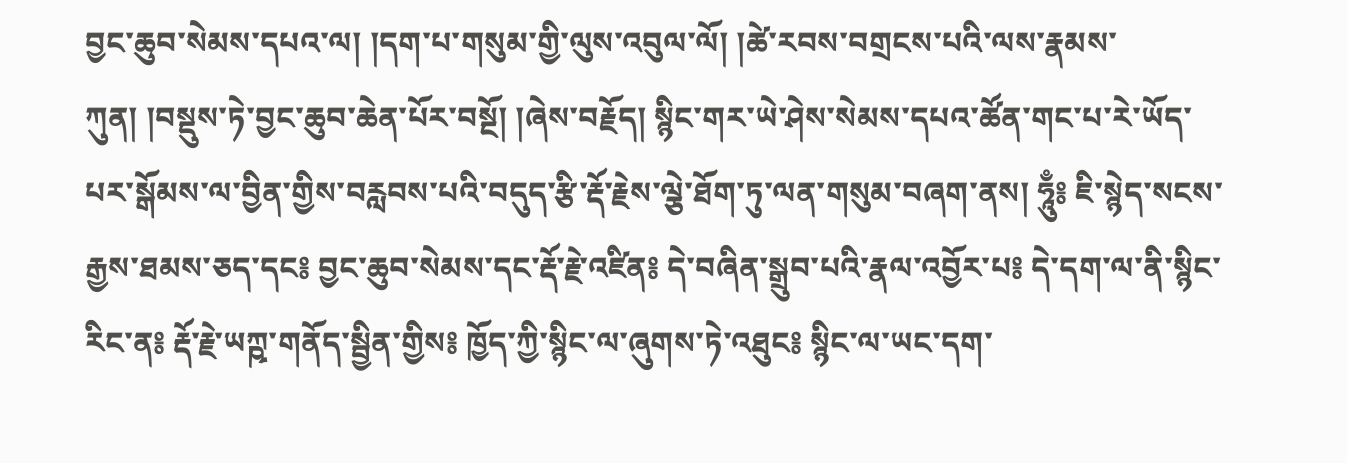བྱང་ཆུབ་སེམས་དཔའ་ལ། །དག་པ་གསུམ་གྱི་ལུས་འབུལ་ལོ། །ཚེ་རབས་བགྲངས་པའི་ལས་རྣམས་ཀུན། །བསྡུས་ཏེ་བྱང་ཆུབ་ཆེན་པོར་བསྔོ། །ཞེས་བརྗོད། སྙིང་གར་ཡེ་ཤེས་སེམས་དཔའ་ཚོན་གང་པ་རེ་ཡོད་པར་སྒོམས་ལ་བྱིན་གྱིས་བརླབས་པའི་བདུད་རྩི་རྡོ་རྗེས་ལྕེ་ཐོག་ཏུ་ལན་གསུམ་བཞག་ནས། ཧཱུྃ༔ ཇི་སྙེད་སངས་རྒྱས་ཐམས་ཅད་དང༔ བྱང་ཆུབ་སེམས་དང་རྡོ་རྗེ་འཛིན༔ དེ་བཞིན་སྒྲུབ་པའི་རྣལ་འབྱོར་པ༔ དེ་དག་ལ་ནི་སྙིང་རིང་ན༔ རྡོ་རྗེ་ཡཀྵ་གནོད་སྦྱིན་གྱིས༔ ཁྱོད་ཀྱི་སྙིང་ལ་ཞུགས་ཏེ་འཐུང༔ སྙིང་ལ་ཡང་དག་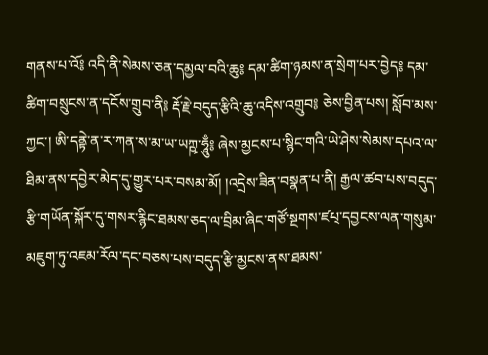གནས་པ་འོ༔ འདི་ནི་སེམས་ཅན་དམྱལ་བའི་ཆུ༔ དམ་ཚིག་ཉམས་ན་སྲེག་པར་བྱེད༔ དམ་ཚིག་བསྲུངས་ན་དངོས་གྲུབ་ནི༔ རྡོ་རྗེ་བདུད་རྩིའི་ཆུ་འདིས་འགྲུབ༔ ཅེས་བྱིན་པས། སློབ་མས་ཀྱང་། ཨི་དནྟེ་ན་ར་ཀན་ས་མ་ཡ་ཡཀྵ་ཧཱུྃ༔ ཞེས་མྱངས་པ་སྙིང་གའི་ཡེ་ཤེས་སེམས་དཔའ་ལ་ཐིམ་ནས་དབྱེར་མེད་དུ་གྱུར་པར་བསམ་མོ། །འདྲེས་ཟིན་བསྣན་པ་ནི། རྒྱལ་ཚབ་པས་བདུད་རྩི་གཡོན་སྐོར་དུ་གསར་རྙིང་ཐམས་ཅད་ལ་བྲིམ་ཞིང་གཙོ་སྔགས་ཛཔ྄་དབྱངས་ལན་གསུམ་མཇུག་ཏུ་འཇམ་རོལ་དང་བཅས་པས་བདུད་རྩི་མྱངས་ནས་ཐམས་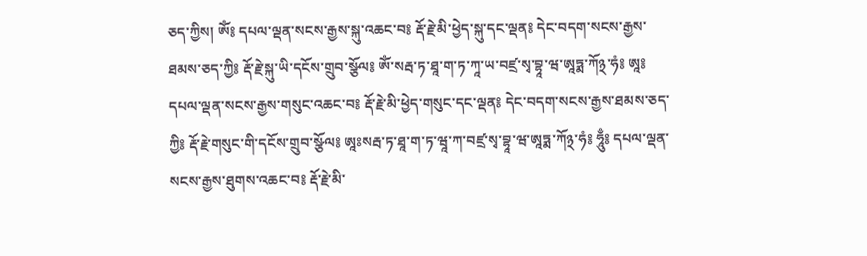ཅད་ཀྱིས། ཨོཾ༔ དཔལ་ལྡན་སངས་རྒྱས་སྐུ་འཆང་བ༔ རྡོ་རྗེ་མི་ཕྱེད་སྐུ་དང་ལྡན༔ དེང་བདག་སངས་རྒྱས་ཐམས་ཅད་ཀྱི༔ རྡོ་རྗེ་སྐུ་ཡི་དངོས་གྲུབ་སྩོལ༔ ཨོཾ་སརྦ་ཏ་ཐཱ་ག་ཏ་ཀཱ་ཡ་བཛྲ་སྭ་བྷཱ་ཝ་ཨཱཏྨ་ཀོ྅་ཧཾ༔ ཨཱ༔ དཔལ་ལྡན་སངས་རྒྱས་གསུང་འཆང་བ༔ རྡོ་རྗེ་མི་ཕྱེད་གསུང་དང་ལྡན༔ དེང་བདག་སངས་རྒྱས་ཐམས་ཅད་ཀྱི༔ རྡོ་རྗེ་གསུང་གི་དངོས་གྲུབ་སྩོལ༔ ཨཱཿསརྦ་ཏ་ཐཱ་ག་ཏ་ཝཱ་ཀ་བཛྲ་སྭ་བྷཱ་ཝ་ཨཱཏྨ་ཀོ྅་ཧཾ༔ ཧཱུྃ༔ དཔལ་ལྡན་སངས་རྒྱས་ཐུགས་འཆང་བ༔ རྡོ་རྗེ་མི་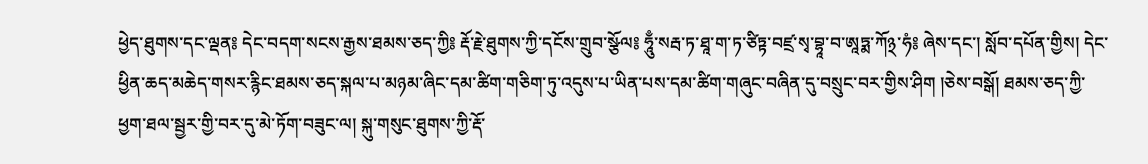ཕྱེད་ཐུགས་དང་ལྡན༔ དེང་བདག་སངས་རྒྱས་ཐམས་ཅད་ཀྱི༔ རྡོ་རྗེ་ཐུགས་ཀྱི་དངོས་གྲུབ་སྩོལ༔ ཧཱུྃ་སརྦ་ཏ་ཐཱ་ག་ཏ་ཙིཏྟ་བཛྲ་སྭ་བྷཱ་བ་ཨཱཏྨ་ཀོ྅་ཧཾ༔ ཞེས་དང་། སློབ་དཔོན་གྱིས། དེང་ཕྱིན་ཆད་མཆེད་གསར་རྙིང་ཐམས་ཅད་སྐལ་པ་མཉམ་ཞིང་དམ་ཚིག་གཅིག་ཏུ་འདུས་པ་ཡིན་པས་དམ་ཚིག་གཞུང་བཞིན་དུ་བསྲུང་བར་གྱིས་ཤིག །ཅེས་བསྒོ། ཐམས་ཅད་ཀྱི་ཕྱག་ཐལ་སྦྱར་གྱི་བར་དུ་མེ་ཏོག་བཟུང་ལ། སྐུ་གསུང་ཐུགས་ཀྱི་རྡོ་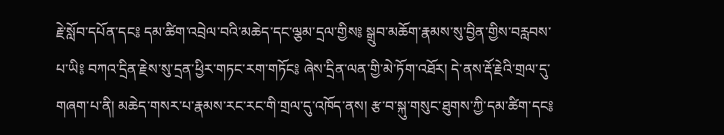རྗེ་སློབ་དཔོན་དང༔ དམ་ཚིག་འབྲེལ་བའི་མཆེད་དང་ལྕམ་དྲལ་གྱིས༔ སྒྲུབ་མཆོག་རྣམས་སུ་བྱིན་གྱིས་བརླབས་པ་ཡི༔ བཀའ་དྲིན་རྗེས་སུ་དྲན་ཕྱིར་གཏང་རག་གཏོང༔ ཞེས་དྲིན་ལན་གྱི་མེ་ཏོག་འཐོར། དེ་ནས་རྡོ་རྗེའི་གྲལ་དུ་གཞག་པ་ནི། མཆེད་གསར་པ་རྣམས་རང་རང་གི་གྲལ་དུ་འཁོད་ནས། རྩ་བ་སྐུ་གསུང་ཐུགས་ཀྱི་དམ་ཚིག་དང༔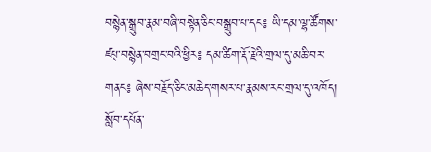བསྙེན་སྒྲུབ་རྣམ་བཞི་བསྟེན་ཅིང་བསྒྲུབ་པ་དང༔ ཡི་དམ་ལྷ་ཚོགས་ཛཔ྄་བསྙེན་བགྲང་བའི་ཕྱིར༔ དམ་ཚིག་རྡོ་རྗེའི་གྲལ་དུ་མཆི་བར་གནང༔ ཞེས་བརྗོད་ཅིང་མཆེད་གསར་པ་རྣམས་རང་གྲལ་དུ་འཁོད། སློབ་དཔོན་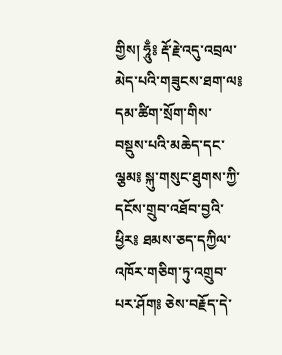གྱིས། ཧཱུྃ༔ རྡོ་རྗེ་འདུ་འབྲལ་མེད་པའི་གཟུངས་ཐག་ལ༔ དམ་ཚིག་སྲོག་གིས་བསྡུས་པའི་མཆེད་དང་ལྕམ༔ སྐུ་གསུང་ཐུགས་ཀྱི་དངོས་གྲུབ་འཐོབ་བྱའི་ཕྱིར༔ ཐམས་ཅད་དཀྱིལ་འཁོར་གཅིག་ཏུ་འགྲུབ་པར་ཤོག༔ ཅེས་བརྗོད་དེ་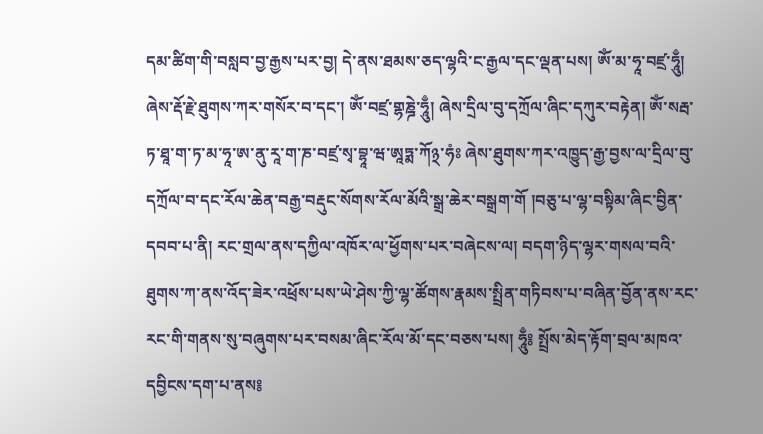དམ་ཚིག་གི་བསླབ་བྱ་རྒྱས་པར་བྱ། དེ་ནས་ཐམས་ཅད་ལྷའི་ང་རྒྱལ་དང་ལྡན་པས། ཨོཾ་མ་ཧཱ་བཛྲ་ཧཱུྃ། ཞེས་རྡོ་རྗེ་ཐུགས་ཀར་གསོར་བ་དང་། ཨོཾ་བཛྲ་གྷཎྜེ་ཧཱུྃ། ཞེས་དྲིལ་བུ་དཀྲོལ་ཞིང་དཀུར་བརྟེན། ཨོཾ་སརྦ་ཏ་ཐཱ་ག་ཏ་མ་ཧཱ་ཨ་ནུ་རཱ་ག་ཎ་བཛྲ་སྭ་བྷཱ་ཝ་ཨཱཏྨ་ཀོ྅་ཧཾཿ ཞེས་ཐུགས་ཀར་འཁྱུད་རྒྱ་བྱས་ལ་དྲིལ་བུ་དཀྲོལ་བ་དང་རོལ་ཆེན་བརྒྱ་བརྡུང་སོགས་རོལ་མོའི་སྒྲ་ཆེར་བསྒྲག་གོ །བཅུ་པ་ལྷ་བསྟིམ་ཞིང་བྱིན་དབབ་པ་ནི། རང་གྲལ་ནས་དཀྱིལ་འཁོར་ལ་ཕྱོགས་པར་བཞེངས་ལ། བདག་ཉིད་ལྷར་གསལ་བའི་ཐུགས་ཀ་ནས་འོད་ཟེར་འཕྲོས་པས་ཡེ་ཤེས་ཀྱི་ལྷ་ཚོགས་རྣམས་སྤྲིན་གཏིབས་པ་བཞིན་བྱོན་ནས་རང་རང་གི་གནས་སུ་བཞུགས་པར་བསམ་ཞིང་རོལ་མོ་དང་བཅས་པས། ཧཱུྃ༔ སྤྲོས་མེད་རྟོག་བྲལ་མཁའ་དབྱིངས་དག་པ་ནས༔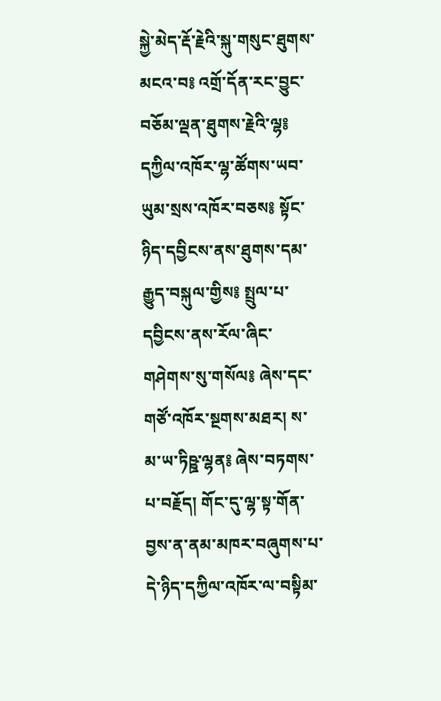སྐྱེ་མེད་རྡོ་རྗེའི་སྐུ་གསུང་ཐུགས་མངའ་བ༔ འགྲོ་དོན་རང་བྱུང་བཅོམ་ལྡན་ཐུགས་རྗེའི་ལྷ༔ དཀྱིལ་འཁོར་ལྷ་ཚོགས་ཡབ་ཡུམ་སྲས་འཁོར་བཅས༔ སྟོང་ཉིད་དབྱིངས་ནས་ཐུགས་དམ་རྒྱུད་བསྐུལ་གྱིས༔ སྤྲུལ་པ་དབྱིངས་ནས་རོལ་ཞིང་གཤེགས་སུ་གསོལ༔ ཞེས་དང་གཙོ་འཁོར་སྔགས་མཐར། ས་མ་ཡ་ཏིཥྛ་ལྷན༔ ཞེས་བཏགས་པ་བརྗོད། གོང་དུ་ལྷ་སྟ་གོན་བྱས་ན་ནམ་མཁར་བཞུགས་པ་དེ་ཉིད་དཀྱིལ་འཁོར་ལ་བསྟིམ་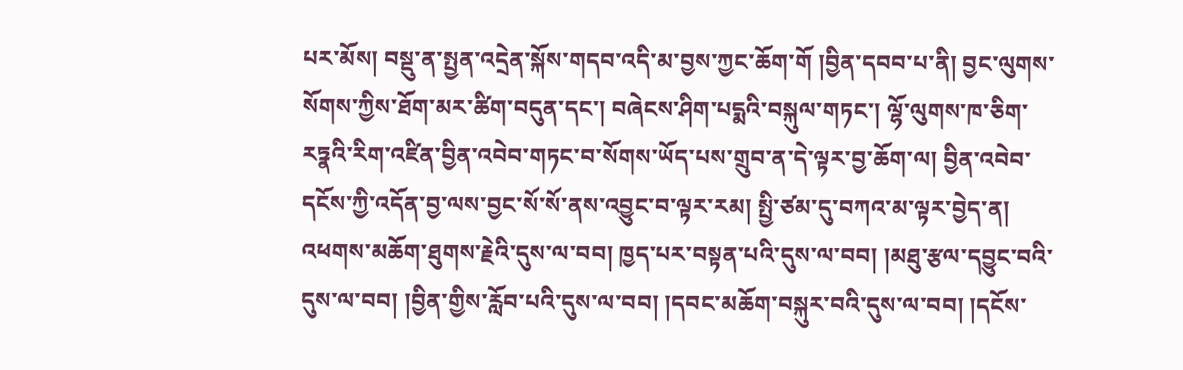པར་མོས། བསྡུ་ན་སྤྱན་འདྲེན་སྐོས་གདབ་འདི་མ་བྱས་ཀྱང་ཆོག་གོ །བྱིན་དབབ་པ་ནི། བྱང་ལུགས་སོགས་ཀྱིས་ཐོག་མར་ཚིག་བདུན་དང་། བཞེངས་ཤིག་པདྨའི་བསྐུལ་གཏང་། ལྷོ་ལུགས་ཁ་ཅིག་རཏྣའི་རིག་འཛིན་བྱིན་འབེབ་གཏང་བ་སོགས་ཡོད་པས་གྲུབ་ན་དེ་ལྟར་བྱ་ཆོག་ལ། བྱིན་འབེབ་དངོས་ཀྱི་འདོན་བྱ་ལས་བྱང་སོ་སོ་ནས་འབྱུང་བ་ལྟར་རམ། སྤྱི་ཙམ་དུ་བཀའ་མ་ལྟར་བྱེད་ན། འཕགས་མཆོག་ཐུགས་རྗེའི་དུས་ལ་བབ། ཁྱད་པར་བསྟན་པའི་དུས་ལ་བབ། །མཐུ་རྩལ་དབྱུང་བའི་དུས་ལ་བབ། །བྱིན་གྱིས་རློབ་པའི་དུས་ལ་བབ། །དབང་མཆོག་བསྐུར་བའི་དུས་ལ་བབ། །དངོས་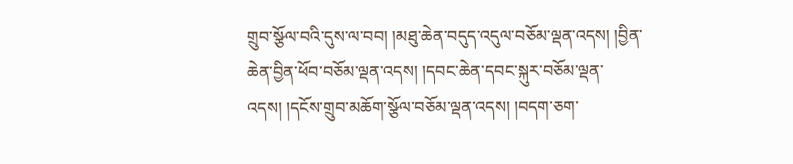གྲུབ་སྩོལ་བའི་དུས་ལ་བབ། །མཐུ་ཆེན་བདུད་འདུལ་བཅོམ་ལྡན་འདས། །བྱིན་ཆེན་བྱིན་ཕོབ་བཅོམ་ལྡན་འདས། །དབང་ཆེན་དབང་སྐུར་བཅོམ་ལྡན་འདས། །དངོས་གྲུབ་མཆོག་སྩོལ་བཅོམ་ལྡན་འདས། །བདག་ཅག་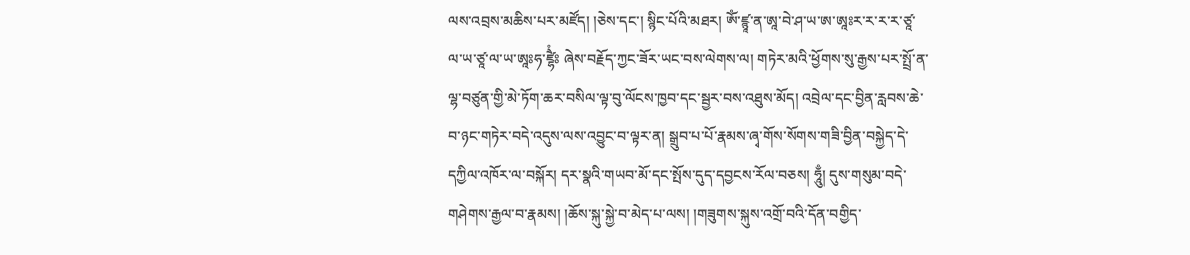ལས་འབྲས་མཆིས་པར་མཛོད། །ཅེས་དང་། སྙིང་པོའི་མཐར། ཨོཾ་ཛྙཱ་ན་ཨཱ་བེ་ཤ་ཡ་ཨ་ཨཱཿར་ར་ར་ར་ཙཱ་ལ་ཡ་ཙཱ་ལ་ཡ་ཨཱཿཧ་ཛྷཻཾཿ ཞེས་བརྗོད་ཀྱང་ཟོར་ཡང་བས་ལེགས་ལ། གཏེར་མའི་ཕྱོགས་སུ་རྒྱས་པར་སྤྲོ་ན་ལྷ་བཙུན་གྱི་མེ་ཏོག་ཆར་བསིལ་ལྟ་བུ་ལོངས་ཁྱབ་དང་སྦྱར་བས་འཐུས་མོད། འབྲེལ་དང་བྱིན་རླབས་ཆེ་བ་ཉང་གཏེར་བདེ་འདུས་ལས་འབྱུང་བ་ལྟར་ན། སྒྲུབ་པ་པོ་རྣམས་ཞྭ་གོས་སོགས་གཟི་བྱིན་བསྐྱེད་དེ་དཀྱིལ་འཁོར་ལ་བསྐོར། དར་སྣའི་གཡབ་མོ་དང་སྤོས་དུད་དབྱངས་རོལ་བཅས། ཧཱུྃ། དུས་གསུམ་བདེ་གཤེགས་རྒྱལ་བ་རྣམས། །ཆོས་སྐུ་སྐྱེ་བ་མེད་པ་ལས། །གཟུགས་སྐུས་འགྲོ་བའི་དོན་བགྱིད་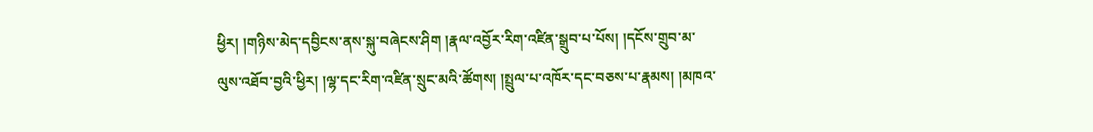ཕྱིར། །གཉིས་མེད་དབྱིངས་ནས་སྐུ་བཞེངས་ཤིག །རྣལ་འབྱོར་རིག་འཛིན་སྒྲུབ་པ་པོས། །དངོས་གྲུབ་མ་ལུས་འཐོབ་བྱའི་ཕྱིར། །ལྷ་དང་རིག་འཛིན་སྲུང་མའི་ཚོགས། །སྤྲུལ་པ་འཁོར་དང་བཅས་པ་རྣམས། །མཁའ་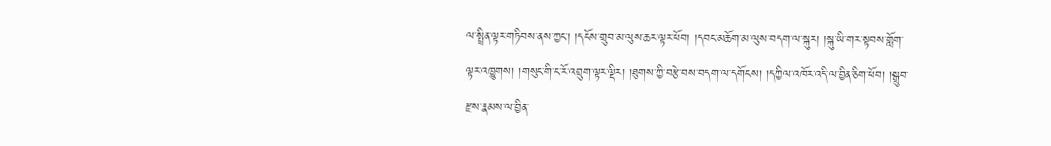ལ་སྤྲིན་ལྟར་གཏིབས་ནས་ཀྱང་། །དངོས་གྲུབ་མ་ལུས་ཆར་ལྟར་ཕོབ། །དབང་མཆོག་མ་ལུས་བདག་ལ་སྐུར། །སྐུ་ཡི་གར་སྟབས་གློག་ལྟར་འཁྱུགས། །གསུང་གི་ང་རོ་འབྲུག་ལྟར་ལྡིར། །ཐུགས་ཀྱི་བརྩེ་བས་བདག་ལ་དགོངས། །དཀྱིལ་འཁོར་འདི་ལ་བྱིན་ཅིག་ཕོབ། །སྒྲུབ་རྫས་རྣམས་ལ་བྱིན་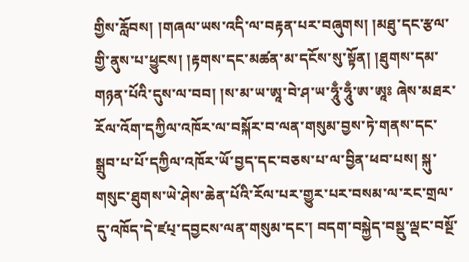གྱིས་རློབས། །གཞལ་ཡས་འདི་ལ་བརྟན་པར་བཞུགས། །མཐུ་དང་རྩལ་གྱི་ནུས་པ་ཕྱུངས། །རྟགས་དང་མཚན་མ་དངོས་སུ་སྟོན། །ཐུགས་དམ་གཉན་པོའི་དུས་ལ་བབ། །ས་མ་ཡ་ཨཱ་བེ་ཤ་ཡ་ཧཱུྃ་ཧཱུྃ་ཨ་ཨཱཿ ཞེས་མཐར་རོལ་འོག་དཀྱིལ་འཁོར་ལ་བསྐོར་བ་ལན་གསུམ་བྱས་ཏེ་གནས་དང་སྒྲུབ་པ་པོ་དཀྱིལ་འཁོར་ཡོ་བྱད་དང་བཅས་པ་ལ་བྱིན་ཕབ་པས། སྐུ་གསུང་ཐུགས་ཡེ་ཤེས་ཆེན་པོའི་རོལ་པར་གྱུར་པར་བསམ་ལ་རང་གྲལ་དུ་འཁོད་དེ་ཛཔ྄་དབྱངས་ལན་གསུམ་དང་། བདག་བསྐྱེད་བསྡུ་ལྡང་བསྔོ་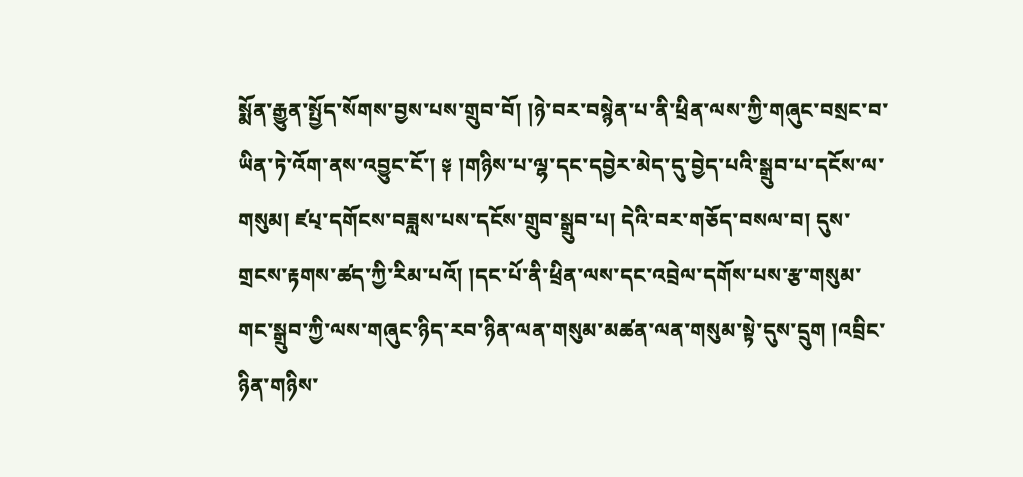སྨོན་རྒྱུན་སྤྱོད་སོགས་བྱས་པས་གྲུབ་བོ། །ཉེ་བར་བསྙེན་པ་ནི་ཕྲིན་ལས་ཀྱི་གཞུང་བསྲང་བ་ཡིན་ཏེ་འོག་ནས་འབྱུང་ངོ་། ༈ །གཉིས་པ་ལྷ་དང་དབྱེར་མེད་དུ་བྱེད་པའི་སྒྲུབ་པ་དངོས་ལ་གསུམ། ཛཔ྄་དགོངས་བཟླས་པས་དངོས་གྲུབ་སྒྲུབ་པ། དེའི་བར་གཅོད་བསལ་བ། དུས་གྲངས་རྟགས་ཚད་ཀྱི་རིམ་པའོ། །དང་པོ་ནི་ཕྲིན་ལས་དང་འབྲེལ་དགོས་པས་རྩ་གསུམ་གང་སྒྲུབ་ཀྱི་ལས་གཞུང་ཉིད་རབ་ཉིན་ལན་གསུམ་མཚན་ལན་གསུམ་སྟེ་དུས་དྲུག །འབྲིང་ཉིན་གཉིས་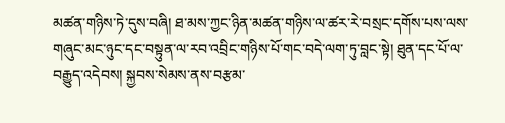མཚན་གཉིས་ཏེ་དུས་བཞི། ཐ་མས་ཀྱང་ཉིན་མཚན་གཉིས་ལ་ཚར་རེ་བསྲང་དགོས་པས་ལས་གཞུང་མང་ཉུང་དང་བསྟུན་ལ་རབ་འབྲིང་གཉིས་པོ་གང་བདེ་ལག་ཏུ་བླང་སྟེ། ཐུན་དང་པོ་ལ་བརྒྱུད་འདེབས། སྐྱབས་སེམས་ནས་བརྩམ་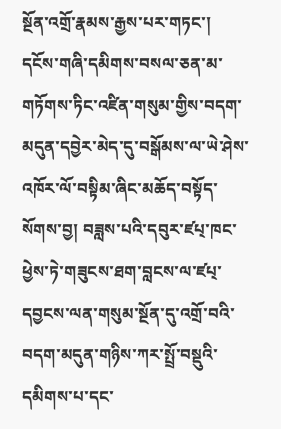སྔོན་འགྲོ་རྣམས་རྒྱས་པར་གཏང་། དངོས་གཞི་དམིགས་བསལ་ཅན་མ་གཏོགས་ཏིང་འཛིན་གསུམ་གྱིས་བདག་མདུན་དབྱེར་མེད་དུ་བསྒོམས་ལ་ཡེ་ཤེས་འཁོར་ལོ་བསྟིམ་ཞིང་མཆོད་བསྟོད་སོགས་བྱ། བཟླས་པའི་དབུར་ཛཔ྄་ཁང་ཕྱེས་ཏེ་གཟུངས་ཐག་བླངས་ལ་ཛཔ྄་དབྱངས་ལན་གསུམ་སྔོན་དུ་འགྲོ་བའི་བདག་མདུན་གཉིས་ཀར་སྤྲོ་བསྡུའི་དམིགས་པ་དང་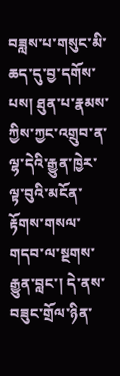བཟླས་པ་གསུང་མི་ཆད་དུ་བྱ་དགོས་པས། ཐུན་པ་རྣམས་ཀྱིས་ཀྱང་འགྲུབ་ན་ལྷ་དེའི་རྒྱུན་ཁྱེར་ལྟ་བུའི་མངོན་རྟོགས་གསལ་གདབ་ལ་སྔགས་རྒྱུན་བླང་། དེ་ནས་བཟུང་གྲོལ་ཉིན་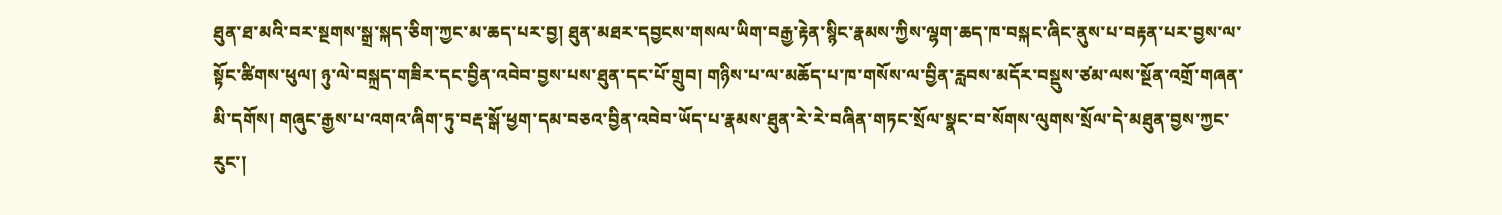ཐུན་ཐ་མའི་བར་སྔགས་སྒྲ་སྐད་ཅིག་ཀྱང་མ་ཆད་པར་བྱ། ཐུན་མཐར་དབྱངས་གསལ་ཡིག་བརྒྱ་རྟེན་སྙིང་རྣམས་ཀྱིས་ལྷག་ཆད་ཁ་བསྐང་ཞིང་ནུས་པ་བརྟན་པར་བྱས་ལ་སྟོང་ཚིགས་ཕུལ། ཉུ་ལེ་བསྐྲད་གཟིར་དང་བྱིན་འབེབ་བྱས་པས་ཐུན་དང་པོ་གྲུབ། གཉིས་པ་ལ་མཆོད་པ་ཁ་གསོས་ལ་བྱིན་རླབས་མདོར་བསྡུས་ཙམ་ལས་སྔོན་འགྲོ་གཞན་མི་དགོས། གཞུང་རྒྱས་པ་འགའ་ཞིག་ཏུ་བརྡ་སྒོ་ཕྱག་དམ་བཅའ་བྱིན་འབེབ་ཡོད་པ་རྣམས་ཐུན་རེ་རེ་བཞིན་གཏང་སྲོལ་སྣང་བ་སོགས་ལུགས་སྲོལ་དེ་མཐུན་བྱས་ཀྱང་རུང་།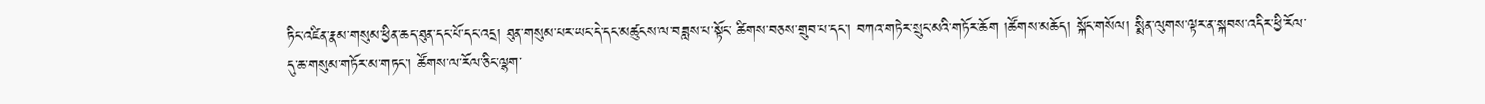ཏིང་འཛིན་རྣམ་གསུམ་ཕྱིན་ཆད་ཐུན་དང་པོ་དང་འདྲ། ཐུན་གསུམ་པར་ཡང་དེ་དང་མཚུངས་ལ་བཟླས་པ་སྟོང་ ཚིགས་བཅས་གྲུབ་པ་དང་། བཀའ་གཏེར་སྲུང་མའི་གཏོར་ཆོག །ཚོགས་མཆོད། སྐོང་གསོལ། སྨིན་ལུགས་ལྟར་ན་སྐབས་འདིར་ཕྱི་རོལ་དུ་ཆ་གསུམ་གཏོར་མ་གཏང་། ཚོགས་ལ་རོལ་ཅིང་ལྷག་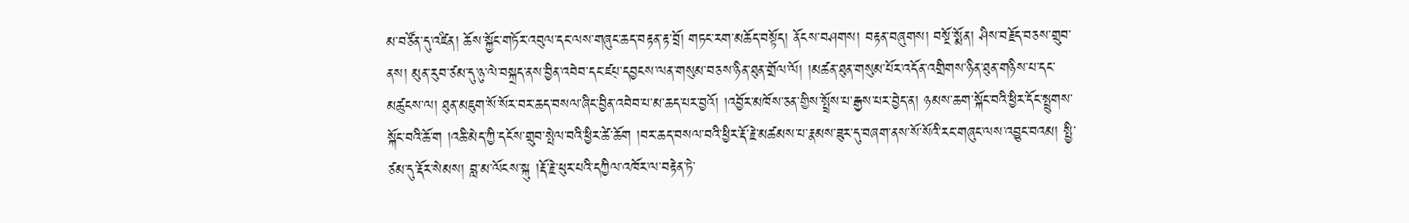མ་བཙོན་དུ་འཛིན། ཆོས་སྐྱོང་གཏོར་འབུལ་དང་ལས་གཞུང་ཆད་བརྟན་རྟ་བྲོ། གཏང་རག་མཆོད་བསྟོད། ནོངས་བཤགས། བརྟན་བཞུགས། བསྔོ་སྨོན། ཤིས་བརྗོད་བཅས་གྲུབ་ནས། མུན་རུབ་ཙམ་དུ་ཉུ་ལེ་བསྐྲད་ནས་བྱིན་འབེབ་དང་ཛཔ྄་དབྱངས་ལན་གསུམ་བཅས་ཉིན་ཐུན་གྲོལ་ལོ། །མཚན་ཐུན་གསུམ་པོར་འདོན་འགྲིགས་ཉིན་ཐུན་གཉིས་པ་དང་མཚུངས་ལ། ཐུན་མཇུག་སོ་སོར་བར་ཆད་བསལ་ཞིང་བྱིན་འབེབ་པ་མ་ཆད་པར་བྱའོ། །འབྱོར་མཁོས་ཅན་གྱིས་སྤྲོས་པ་རྒྱས་པར་བྱེད་ན། ཉམས་ཆག་སྐོང་བའི་ཕྱིར་དོང་སྤྲུགས་སྐོང་བའི་ཆོ་ག །འཆི་མེད་ཀྱི་དངོས་གྲུབ་སྤེལ་བའི་ཕྱིར་ཚེ་ཆོག །བར་ཆད་བསལ་བའི་ཕྱིར་རྡོ་རྗེ་མཚམས་པ་རྣམས་ཟུར་དུ་བཞག་ནས་སོ་སོའི་རང་གཞུང་ལས་འབྱུང་བའམ། སྤྱི་ཙམ་དུ་རྡོར་སེམས། བླ་མ་ལོངས་སྐུ །རྡོ་རྗེ་ཕུར་པའི་དཀྱིལ་འཁོར་ལ་བརྟེན་ཏེ་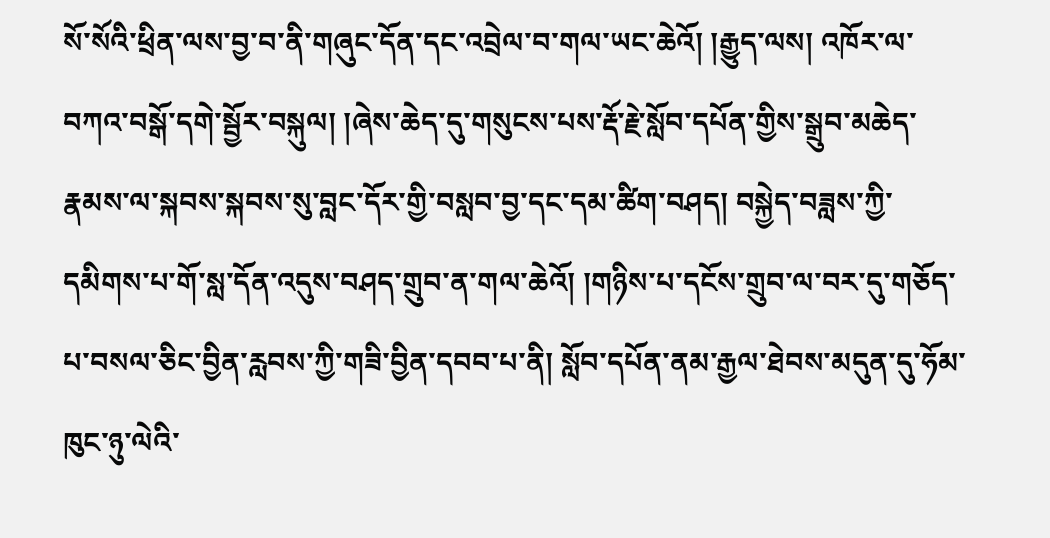སོ་སོའི་ཕྲིན་ལས་བྱ་བ་ནི་གཞུང་དོན་དང་འབྲེལ་བ་གལ་ཡང་ཆེའོ། །རྒྱུད་ལས། འཁོར་ལ་བཀའ་བསྒོ་དགེ་སྦྱོར་བསྐུལ། །ཞེས་ཆེད་དུ་གསུངས་པས་རྡོ་རྗེ་སློབ་དཔོན་གྱིས་སྒྲུབ་མཆེད་རྣམས་ལ་སྐབས་སྐབས་སུ་བླང་དོར་གྱི་བསླབ་བྱ་དང་དམ་ཚིག་བཤད། བསྐྱེད་བཟླས་ཀྱི་དམིགས་པ་གོ་སླ་དོན་འདུས་བཤད་གྲུབ་ན་གལ་ཆེའོ། །གཉིས་པ་དངོས་གྲུབ་ལ་བར་དུ་གཅོད་པ་བསལ་ཅིང་བྱིན་རླབས་ཀྱི་གཟི་བྱིན་དབབ་པ་ནི། སློབ་དཔོན་ནམ་རྒྱལ་ཐེབས་མདུན་དུ་ཧོམ་ཁུང་ཉུ་ལེའི་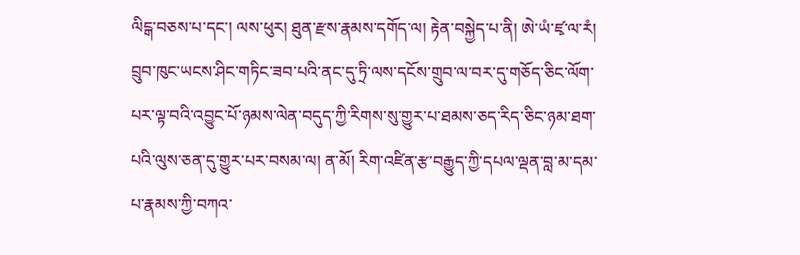ལིངྒ་བཅས་པ་དང་། ལས་ཕུར། ཐུན་རྫས་རྣམས་དགོད་ལ། རྟེན་བསྐྱེད་པ་ནི། ཨེ་ཡཾ་ཛྭ་ལ་རཾ། བྲུབ་ཁུང་ཡངས་ཤིང་གཏིང་ཟབ་པའི་ནང་དུ་ཏྲི་ལས་དངོས་གྲུབ་ལ་བར་དུ་གཅོད་ཅིང་ལོག་པར་ལྟ་བའི་འབྱུང་པོ་ཉམས་ལེན་བདུད་ཀྱི་རིགས་སུ་གྱུར་པ་ཐམས་ཅད་རིད་ཅིང་ཉམ་ཐག་པའི་ལུས་ཅན་དུ་གྱུར་པར་བསམ་ལ། ན་མོ། རིག་འཛིན་རྩ་བརྒྱུད་ཀྱི་དཔལ་ལྡན་བླ་མ་དམ་པ་རྣམས་ཀྱི་བཀའ་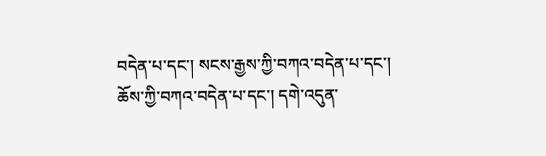བདེན་པ་དང་། སངས་རྒྱས་ཀྱི་བཀའ་བདེན་པ་དང་། ཆོས་ཀྱི་བཀའ་བདེན་པ་དང་། དགེ་འདུན་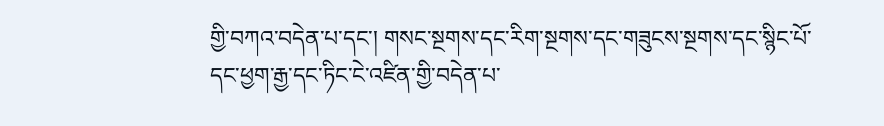གྱི་བཀའ་བདེན་པ་དང་། གསང་སྔགས་དང་རིག་སྔགས་དང་གཟུངས་སྔགས་དང་སྙིང་པོ་དང་ཕྱག་རྒྱ་དང་ཏིང་ངེ་འཛིན་གྱི་བདེན་པ་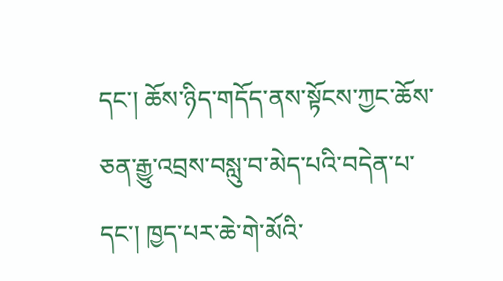དང་། ཆོས་ཉིད་གདོད་ནས་སྟོངས་ཀྱང་ཆོས་ཅན་རྒྱུ་འབྲས་བསླུ་བ་མེད་པའི་བདེན་པ་དང་། ཁྱད་པར་ཆེ་གེ་མོའི་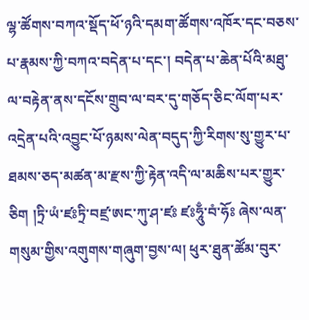ལྷ་ཚོགས་བཀའ་སྡོད་ཕོ་ཉའི་དམག་ཚོགས་འཁོར་དང་བཅས་པ་རྣམས་ཀྱི་བཀའ་བདེན་པ་དང་། བདེན་པ་ཆེན་པོའི་མཐུ་ལ་བརྟེན་ནས་དངོས་གྲུབ་ལ་བར་དུ་གཅོད་ཅིང་ལོག་པར་འདྲེན་པའི་འབྱུང་པོ་ཉམས་ལེན་བདུད་ཀྱི་རིགས་སུ་གྱུར་པ་ཐམས་ཅད་མཚན་མ་རྫས་ཀྱི་རྟེན་འདི་ལ་མཆིས་པར་གྱུར་ཅིག །ཏྲི་ཡཾ་ཛཿཏྲི་བཛྲ་ཨང་ཀུ་ཤ་ཛཿ ཛཿཧཱུྃ་བཾ་ཧོཿ ཞེས་ལན་གསུམ་གྱིས་འགུགས་གཞུག་བྱས་ལ། ཕུར་ཐུན་ཚོམ་བུར་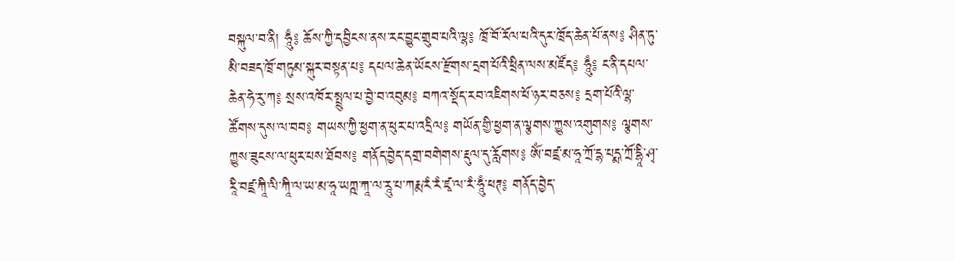བསྐུལ་བ་ནི། ཧཱུྃ༔ ཆོས་ཀྱི་དབྱིངས་ནས་རང་བྱུང་གྲུབ་པའི་ལྷ༔ ཁྲོ་བོ་རོལ་པའི་དུར་ཁྲོད་ཆེན་པོ་ནས༔ ཤིན་ཏུ་མི་བཟད་ཁྲོ་གཏུམ་སྐུར་བསྟན་པ༔ དཔལ་ཆེན་ཡོངས་རྫོགས་དྲག་པོའི་ཕྲིན་ལས་མཛོད༔ ཧཱུྃ༔ ང་ནི་དཔལ་ཆེན་ཧེ་རུ་ཀ༔ སྲས་འཁོར་སྤྲུལ་པ་བྱེ་བ་འབུམ༔ བཀའ་སྡོད་རབ་འཇིགས་ཕོ་ཉར་བཅས༔ དྲག་པོའི་ལྷ་ཚོགས་དུས་ལ་བབ༔ གཡས་ཀྱི་ཕྱག་ན་ཕུར་པ་འདྲིལ༔ གཡོན་གྱི་ཕྱག་ན་ལྕགས་ཀྱུས་འགུགས༔ ལྕགས་ཀྱུས་ཟུངས་ལ་ཕུར་པས་ཐོབས༔ གནོད་བྱེད་དགྲ་བགེགས་རྡུལ་དུ་རློགས༔ ཨོཾ་བཛྲ་མ་ཧཱ་ཀྲོ་དྷ་པདྨ་ཀྲོ་དྷཱི་ཤྭ་རཱི་བཛྲ་ཀཱི་ལི་ཀཱི་ལ་ཡ་མ་ཧཱ་ཡཀྵ་ཀཱ་ལ་རཱུ་པ་ཀརྨ་རཾ་རཾ་ཛྭ་ལ་རཾ་ཧཱུྃ་ཕཊ༔ གནོད་བྱེད་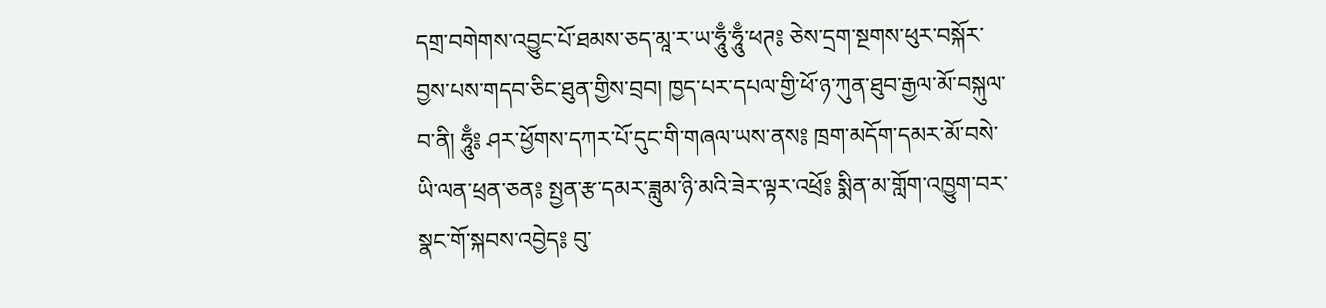དགྲ་བགེགས་འབྱུང་པོ་ཐམས་ཅད་མཱ་ར་ཡ་ཧཱུྃ་ཧཱུྃ་ཕཊ༔ ཅེས་དྲག་སྔགས་ཕུར་བསྐོར་བྱས་པས་གདབ་ཅིང་ཐུན་གྱིས་བྲབ། ཁྱད་པར་དཔལ་གྱི་ཕོ་ཉ་ཀུན་ཐུབ་རྒྱལ་མོ་བསྐུལ་བ་ནི། ཧཱུྃ༔ ཤར་ཕྱོགས་དཀར་པོ་དུང་གི་གཞལ་ཡས་ནས༔ ཁྲག་མདོག་དམར་མོ་བསེ་ཡི་ལན་ཕྲན་ཅན༔ སྤྱན་རྩ་དམར་ཟླུམ་ཉི་མའི་ཟེར་ལྟར་འཕྲོ༔ སྨིན་མ་གློག་འཁྱུག་བར་སྣང་གོ་སྐབས་འབྱེད༔ བུ་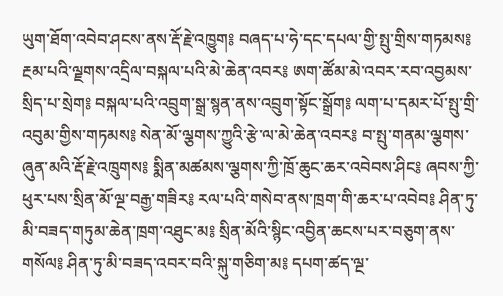ཡུག་ཐོག་འབེབ་ཤངས་ནས་རྡོ་རྗེ་འཁྱུག༔ བཞད་པ་ཧེ་དང་དཔལ་གྱི་སྤུ་གྲིས་གཏམས༔ རྔམ་པའི་ལྗགས་འདྲིལ་བསྐལ་པའི་མེ་ཆེན་འབར༔ ཨག་ཚོམ་མེ་འབར་རབ་འབྱམས་སྲིད་པ་སྲེག༔ བསྐལ་པའི་འབྲུག་སྒྲ་སྙན་ནས་འབྲུག་སྟོང་སྒྲོག༔ ལག་པ་དམར་པོ་སྤུ་གྲི་འབུམ་གྱིས་གཏམས༔ སེན་མོ་ལྕགས་ཀྱུའི་རྩེ་ལ་མེ་ཆེན་འབར༔ བ་སྤུ་གནམ་ལྕགས་ཞུན་མའི་རྡོ་རྗེ་འཁྲུགས༔ སྨིན་མཚམས་ལྕགས་ཀྱི་ཁྲོ་ཆུང་ཆར་འབེབས་ཤིང༔ ཞབས་ཀྱི་ཕུར་པས་སྲིན་མོ་ལྔ་བརྒྱ་གཟིར༔ རལ་པའི་གསེབ་ནས་ཁྲག་གི་ཆར་པ་འབེབ༔ ཤིན་ཏུ་མི་བཟད་གཏུམ་ཆེན་ཁྲག་འཐུང་མ༔ སྲིན་མོའི་སྙིང་འབྱིན་ཆངས་པར་བཅུག་ནས་གསོལ༔ ཤིན་ཏུ་མི་བཟད་འབར་བའི་སྐུ་གཅིག་མ༔ དཔག་ཚད་ལྔ་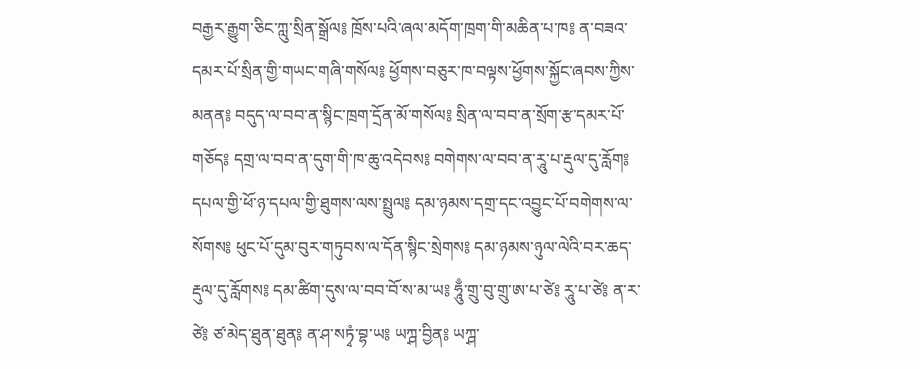བརྒྱར་རྒྱུག་ཅིང་ཀླུ་སྲིན་སྒྲོལ༔ ཁྲོས་པའི་ཞལ་མདོག་ཁྲག་གི་མཆིན་པ་ཁ༔ ན་བཟའ་དམར་པོ་སྲིན་གྱི་གཡང་གཞི་གསོལ༔ ཕྱོགས་བཅུར་ཁ་བལྟས་ཕྱོགས་སྐྱོང་ཞབས་ཀྱིས་མནན༔ བདུད་ལ་བབ་ན་སྙིང་ཁྲག་དྲོན་མོ་གསོལ༔ སྲིན་ལ་བབ་ན་སྲོག་རྩ་དམར་པོ་གཅོད༔ དགྲ་ལ་བབ་ན་དུག་གི་ཁ་ཆུ་འདེབས༔ བགེགས་ལ་བབ་ན་རཱུ་པ་རྡུལ་དུ་རློག༔ དཔལ་གྱི་ཕོ་ཉ་དཔལ་གྱི་ཐུགས་ལས་སྤྲུལ༔ དམ་ཉམས་དགྲ་དང་འབྱུང་པོ་བགེགས་ལ་སོགས༔ ཕུང་པོ་དུམ་བུར་གཏུབས་ལ་དོན་སྙིང་སྲེགས༔ དམ་ཉམས་ཉུལ་ལེའི་བར་ཆད་རྡུལ་དུ་རློགས༔ དམ་ཚིག་དུས་ལ་བབ་བོ་ས་མ་ཡ༔ ཧཱུྃ་གྲུ་བུ་གྲུ་ཨ་པ་ཙེ༔ རཱུ་པ་ཙེ༔ ན་ར་ཙེ༔ ཙ་མེད་ཐུན་ཐུན༔ ན་ཤ་སཏྭཾ་བྷ་ཡ༔ ཡཀྴ་བྱིན༔ ཡཀྴ་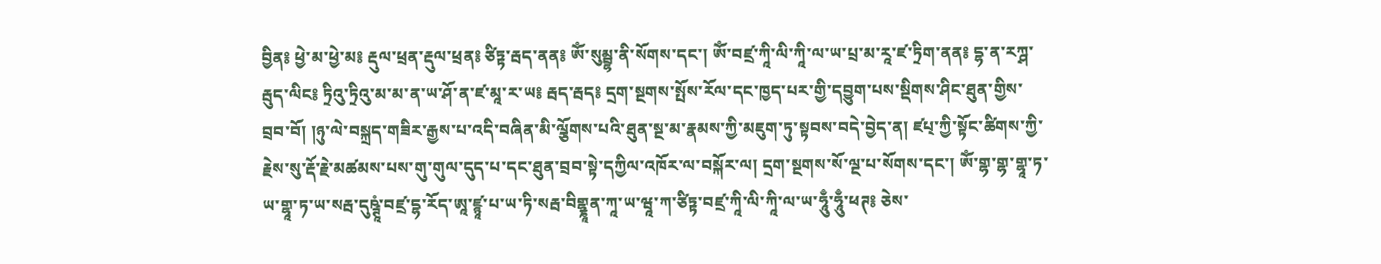བྱིན༔ ཕྱེ་མ་ཕྱེ་མ༔ རྡུལ་ཕྲན་རྡུལ་ཕྲན༔ ཙིཏྟ་རྦད་ནན༔ ཨོཾ་སུམྦྷ་ནི་སོགས་དང་། ཨོཾ་བཛྲ་ཀཱི་ལི་ཀཱི་ལ་ཡ་པྲ་མ་རཱ་ཛ་ཏྲིག་ནན༔ དྷ་ན་རཀྴ་རྦུད་ལིང༔ ཏྲིའུ་ཏྲིའུ་མ་མ་ན་ཡ་ཤོ་ན་ཛ་མཱ་ར་ཡ༔ རྦད་རྦད༔ དྲག་སྔགས་སྤོས་རོལ་དང་ཁྱད་པར་གྱི་དབྱུག་པས་སྡིགས་ཤིང་ཐུན་གྱིས་བྲབ་བོ། །ཉུ་ལེ་བསྐྲད་གཟིར་རྒྱས་པ་འདི་བཞིན་མི་ལྕོགས་པའི་ཐུན་སྔ་མ་རྣམས་ཀྱི་མཇུག་ཏུ་སྟབས་བདེ་བྱེད་ན། ཛཔ྄་ཀྱི་སྟོང་ཚིགས་ཀྱི་རྗེས་སུ་རྡོ་རྗེ་མཚམས་པས་གུ་གུལ་དུད་པ་དང་ཐུན་བྲབ་སྟེ་དཀྱིལ་འཁོར་ལ་བསྐོར་ལ། དྲག་སྔགས་སོ་ལྔ་པ་སོགས་དང་། ཨོཾ་གྷ་གྷ་གྷཱ་ཏ་ཡ་གྷཱ་ཏ་ཡ་སརྦ་དུཥྚཱཾ་བཛྲ་དྷ་རོད་ཨཱ་ཛྙཱ་པ་ཡ་ཏི་སརྦ་བིགྷྣཱན་ཀཱ་ཡ་ཝཱ་ཀ་ཙིཏྟ་བཛྲ་ཀཱི་ལི་ཀཱི་ལ་ཡ་ཧཱུྃ་ཧཱུྃ་ཕཊ༔ ཅེས་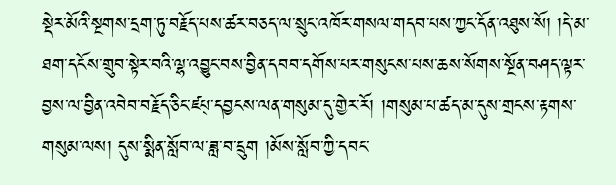སྡེར་མོའི་སྔགས་དྲག་ཏུ་བརྗོད་པས་ཚར་བཅད་ལ་སྲུང་འཁོར་གསལ་གདབ་པས་ཀྱང་དོན་འཐུས་སོ། །དེ་མ་ཐག་དངོས་གྲུབ་སྟེར་བའི་ལྷ་འབྱུང་བས་བྱིན་དབབ་དགོས་པར་གསུངས་པས་ཆས་སོགས་སྔོན་བཤད་ལྟར་བྱས་ལ་བྱིན་འབེབ་བརྗོད་ཅིང་ཛཔ྄་དབྱངས་ལན་གསུམ་དུ་གྱེར་རོ། །གསུམ་པ་ཚད་མ་དུས་གྲངས་རྟགས་གསུམ་ལས། དུས་སྨིན་སློབ་ལ་ཟླ་བ་དྲུག །མོས་སློབ་ཀྱི་དབང་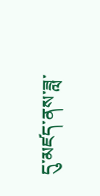དུ་མཛད་ནས་ཟླ་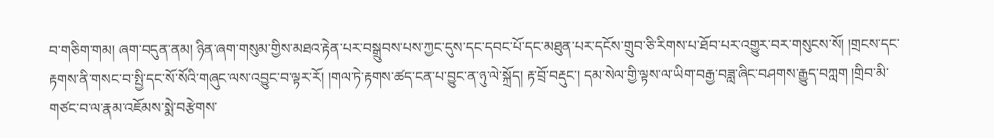བ་གཅིག་གམ། ཞག་བདུན་ནམ། ཉིན་ཞག་གསུམ་གྱིས་མཐའ་རྟེན་པར་བསྒྲུབས་པས་ཀྱང་དུས་དང་དབང་པོ་དང་མཐུན་པར་དངོས་གྲུབ་ཅི་རིགས་པ་ཐོབ་པར་འགྱུར་བར་གསུངས་སོ། །གྲངས་དང་རྟགས་ནི་གསང་བ་སྤྱི་དང་སོ་སོའི་གཞུང་ལས་འབྱུང་བ་ལྟར་རོ། །གལ་ཏེ་རྟགས་ཚད་ངན་པ་བྱུང་ན་ཉུ་ལེ་སྐྲོད། རྟ་བྲོ་བརྡུང་། དམ་སེལ་གྱི་ལྟས་ལ་ཡིག་བརྒྱ་བཟླ་ཞིང་བཤགས་རྒྱུད་བཀླག །གྲིབ་མི་གཙང་བ་ལ་རྣམ་འཇོམས་སྨེ་བརྩེགས་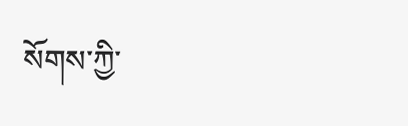སོགས་ཀྱི་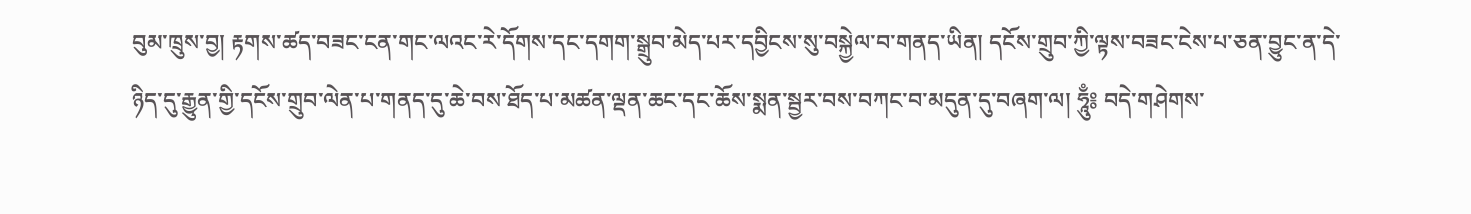བུམ་ཁྲུས་བྱ། རྟགས་ཚད་བཟང་ངན་གང་ལའང་རེ་དོགས་དང་དགག་སྒྲུབ་མེད་པར་དབྱིངས་སུ་བསྐྱེལ་བ་གནད་ཡིན། དངོས་གྲུབ་ཀྱི་ལྟས་བཟང་ངེས་པ་ཅན་བྱུང་ན་དེ་ཉིད་དུ་རྒྱུན་གྱི་དངོས་གྲུབ་ལེན་པ་གནད་དུ་ཆེ་བས་ཐོད་པ་མཚན་ལྡན་ཆང་དང་ཆོས་སྨན་སྦྱར་བས་བཀང་བ་མདུན་དུ་བཞག་ལ། ཧཱུྃ༔ བདེ་གཤེགས་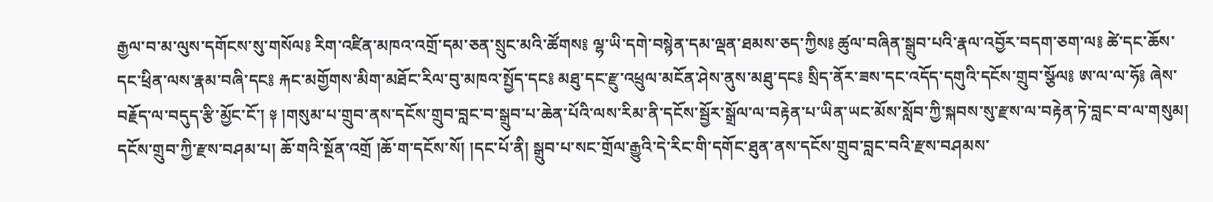རྒྱལ་བ་མ་ལུས་དགོངས་སུ་གསོལ༔ རིག་འཛིན་མཁའ་འགྲོ་དམ་ཅན་སྲུང་མའི་ཚོགས༔ ལྷ་ཡི་དགེ་བསྙེན་དམ་ལྡན་ཐམས་ཅད་ཀྱིས༔ ཚུལ་བཞིན་སྒྲུབ་པའི་རྣལ་འབྱོར་བདག་ཅག་ལ༔ ཚེ་དང་ཆོས་དང་ཕྲིན་ལས་རྣམ་བཞི་དང༔ རྐང་མགྱོགས་མིག་མཐོང་རིལ་བུ་མཁའ་སྤྱོད་དང༔ མཐུ་དང་རྫུ་འཕྲུལ་མངོན་ཤེས་ནུས་མཐུ་དང༔ སྲིད་ནོར་ཟས་དང་འདོད་དགུའི་དངོས་གྲུབ་སྩོལ༔ ཨ་ལ་ལ་ཧོ༔ ཞེས་བརྗོད་ལ་བདུད་རྩི་མྱོང་ངོ་། ༈ །གསུམ་པ་གྲུབ་ནས་དངོས་གྲུབ་བླང་བ་སྒྲུབ་པ་ཆེན་པོའི་ལས་རིམ་ནི་དངོས་སྦྱོར་སྒྲོལ་ལ་བརྟེན་པ་ཡིན་ཡང་མོས་སློབ་ཀྱི་སྐབས་སུ་རྫས་ལ་བརྟེན་ཏེ་བླང་བ་ལ་གསུམ། དངོས་གྲུབ་ཀྱི་རྫས་བཤམ་པ། ཆོ་གའི་སྔོན་འགྲོ །ཆོ་ག་དངོས་སོ། །དང་པོ་ནི། སྒྲུབ་པ་སང་གྲོལ་རྒྱུའི་དེ་རིང་གི་དགོང་ཐུན་ནས་དངོས་གྲུབ་བླང་བའི་རྫས་བཤམས་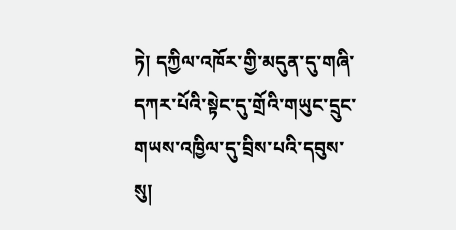ཏེ། དཀྱིལ་འཁོར་གྱི་མདུན་དུ་གཞི་དཀར་པོའི་སྟེང་དུ་གྲོའི་གཡུང་དྲུང་གཡས་འཁྱིལ་དུ་བྲིས་པའི་དབུས་སུ།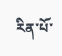རིན་པོ་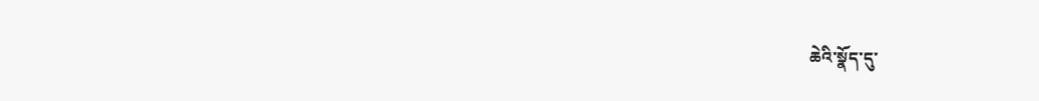ཆེའི་སྣོད་དུ་